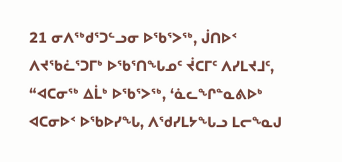21 ᓂᐱᖅᑯᕐᑐᓪᓗᓂ ᐅᖃᕐᐳᖅ, ᒎᑎᐅᑉ ᐱᔪᖃᓛᕐᑐᒥᒃ ᐅᖃᕐᑎᖓᓄᑦ ᔫᑕᒥᑦ ᐱᓯᒪᔪᒧᑦ, “ᐊᑕᓂᖅ ᐃᒫᒃ ᐅᖃᕐᐳᖅ, ‘ᓈᓚᖏᓐᓇᕕᐅᒃ ᐊᑕᓂᐅᑉ ᐅᖃᐅᓯᖓ, ᐱᖁᓯᒪᔭᖓᓗ ᒪᓕᖕᓇᒍ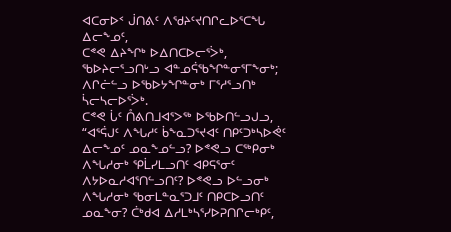ᐊᑕᓂᐅᑉ ᒎᑎᕕᑦ ᐱᖁᔨᑦᔪᑎᒋᓚᐅᕐᑕᖓ ᐃᓕᖕᓄᑦ,
ᑕᕝᕙ ᐃᔨᖏᒃ ᐅᐃᑎᑕᐅᓕᕐᐴᒃ, ᖃᐅᔨᓕᕐᓗᑎᒡᓗ ᐊᓐᓄᕌᖃᖏᓐᓂᕐᒥᖕᓂᒃ; ᐱᒋᓖᓪᓗ ᐅᖃᐅᔭᖏᓐᓂᒃ ᒥᕐᓱᕐᓗᑎᒃ ᓵᓕᓴᓕᐅᕐᐴᒃ.
ᑕᕝᕙ ᒑᑦ ᑍᕕᑎᒧᐊᕐᐳᖅ ᐅᖃᐅᑎᓪᓗᒍᓗ, “ᐊᕐᕌᒍᑦ ᐱᖓᓱᑦ ᑳᖕᓇᑐᕐᔪᐊᑦ ᑎᑭᑦᑐᒃᓴᐅᕚᑦ ᐃᓕᖕᓄᑦ ᓄᓇᖕᓄᓪᓗ? ᐅᕝᕙᓗ ᑕᖅᑭᓂᒃ ᐱᖓᓱᓂᒃ ᕿᒫᓯᒪᓗᑎᑦ ᐊᑭᕋᕐᓂᑦ ᐱᔭᐅᓇᓱᐊᕐᑎᓪᓗᑎᑦ? ᐅᕝᕙᓗ ᐅᓪᓗᓂᒃ ᐱᖓᓱᓂᒃ ᖃᓂᒪᓐᓇᕐᑐᒧᑦ ᑎᑭᑕᐅᓗᑎᑦ ᓄᓇᖕᓂ? ᑖᒃᑯᐊ ᐃᓱᒪᒃᓴᕐᓯᐅᕈᑎᒋᓕᒃᑭᑦ,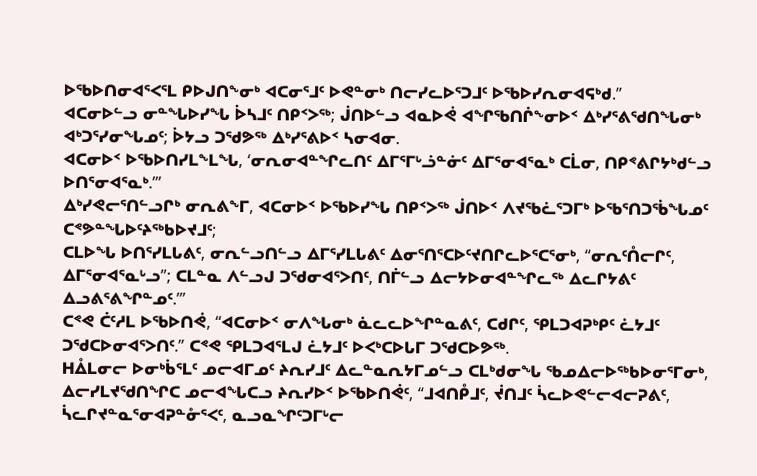ᐅᖃᐅᑎᓂᐊᕐᐸᕐᒪ ᑭᐅᒍᑎᖕᓂᒃ ᐊᑕᓂᕐᒧᑦ ᐅᕙᓐᓂᒃ ᑎᓕᓯᓚᐅᕐᑐᒧᑦ ᐅᖃᐅᓯᕆᓂᐊᕋᒃᑯ.”
ᐊᑕᓂᐅᓪᓗ ᓂᓐᖓᐅᓯᖓ ᐆᓴᒧᑦ ᑎᑭᑉᐳᖅ; ᒎᑎᐅᓪᓗ ᐊᓇᐅᕚ ᐊᖏᖃᑎᒌᖕᓂᐅᑉ ᐃᒃᓯᕐᕕᖁᑎᖓᓂᒃ ᐊᒃᑐᕐᓯᓂᖓᓄᑦ; ᐆᔭᓗ ᑐᖁᕗᖅ ᐃᒃᓯᕐᕕᐅᑉ ᓴᓂᐊᓂ.
ᐊᑕᓂᐅᑉ ᐅᖃᐅᑎᓯᒪᖕᒪᖓ, ‘ᓂᕆᓂᐊᓐᖏᓚᑎᑦ ᐃᒥᕐᒥᒡᓘᓐᓃᑦ ᐃᒥᕐᓂᐊᕐᓇᒃ ᑕᒫᓂ, ᑎᑭᕝᕕᒋᔭᒃᑯᓪᓗ ᐅᑎᕐᓂᐊᕐᓇᒃ.’”
ᐃᒃᓯᕙᓕᕐᑎᓪᓗᒋᒃ ᓂᕆᕕᖕᒥ, ᐊᑕᓂᐅᑉ ᐅᖃᐅᓯᖓ ᑎᑭᑉᐳᖅ ᒎᑎᐅᑉ ᐱᔪᖃᓛᕐᑐᒥᒃ ᐅᖃᕐᑎᑐᖄᖓᓄᑦ ᑕᕝᕗᓐᖓᐅᑦᔨᖅᑲᐅᔪᒧᑦ;
ᑕᒪᐅᖓ ᐅᑎᕐᓯᒪᒐᕕᑦ, ᓂᕆᓪᓗᑎᓪᓗ ᐃᒥᕐᓯᒪᒐᕕᑦ ᐃᓂᕐᑎᕐᑕᐅᑦᔪᑎᒋᓚᐅᕐᑕᕐᓂᒃ, “ᓂᕆᑦᑍᓕᒋᑦ, ᐃᒥᕐᓂᐊᕐᓇᒡᓗ”; ᑕᒪᓐᓇ ᐱᓪᓗᒍ ᑐᖁᓂᐊᕐᐳᑎᑦ, ᑎᒦᓪᓗ ᐃᓕᔭᐅᓂᐊᓐᖏᓚᖅ ᐃᓚᒋᔭᕕᑦ ᐃᓗᕕᕐᕕᖏᓐᓄᑦ.’”
ᑕᕝᕙ ᑖᑦᓱᒪ ᐅᖃᐅᑎᕚ, “ᐊᑕᓂᐅᑉ ᓂᐱᖓᓂᒃ ᓈᓚᓚᐅᖏᓐᓇᕕᑦ, ᑕᑯᒋᑦ, ᕿᒪᑐᐊᕈᒃᑭᑦ ᓛᔭᒧᑦ ᑐᖁᑕᐅᓂᐊᕐᐳᑎᑦ.” ᑕᕝᕙ ᕿᒪᑐᐊᕐᒪᒍ ᓛᔭᒧᑦ ᐅᐸᒃᑕᐅᒐᒥ ᑐᖁᑕᐅᕗᖅ.
ᕼᐂᒪᓂᓕ ᐅᓂᒃᑳᕐᒪᑦ ᓄᓕᐊᒥᓄᑦ ᔨᕆᓯᒧᑦ ᐃᓚᓐᓇᕆᔭᒥᓄᓪᓗ ᑕᒪᒃᑯᓂᖓ ᖃᓄᐃᓕᐅᖅᑲᐅᓂᕐᒥᓂᒃ, ᐃᓕᓯᒪᔪᖁᑎᖏᑕ ᓄᓕᐊᖓᑕᓗ ᔨᕆᓯᐅᑉ ᐅᖃᐅᑎᕚᑦ, “ᒧᐊᑎᑬᒧᑦ, ᔫᑎᒧᑦ ᓵᓚᐅᕙᓪᓕᐊᓕᕈᕕᑦ, ᓵᓚᒋᔪᓐᓇᕐᓂᐊᕈᓐᓁᕐᐸᑦ, ᓇᓗᓇᖏᑦᑐᒥᒡᓕ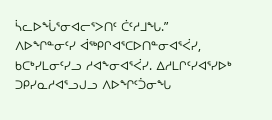ᓵᓚᐅᖔᕐᓂᐊᓕᕐᐳᑎᑦ ᑖᑦᓱᒧᖓ.”
ᐱᐅᖏᓐᓂᑦᓯ ᐋᖅᑭᒋᐊᕐᑕᐅᑎᓐᓂᐊᕐᐹᓯ, ᑲᑕᒃᓯᒪᓂᑦᓯᓗ ᓱᐊᖕᓂᐊᕐᐹᓯ. ᐃᓱᒪᒋᑦᓯᐊᕐᓯᐅᒃ ᑐᑭᓯᓇᓱᐊᕐᓗᒍᓗ ᐱᐅᖏᑦᑑᓂᖓ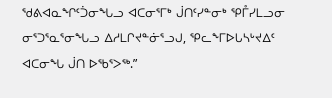ᖁᕕᐊᓇᖏᑦᑑᓂᖓᓗ ᐊᑕᓂᕐᒥᒃ ᒎᑎᑦᓯᓐᓂᒃ ᕿᒤᓯᒪᓗᓂ ᓂᕐᑐᕐᓇᕐᓂᖓᓗ ᐃᓱᒪᒋᔪᓐᓃᕐᓗᒍ, ᕿᓚᖕᒥᐅᒐᓴᒡᔪᐃᑦ ᐊᑕᓂᖓ ᒎᑎ ᐅᖃᕐᐳᖅ.”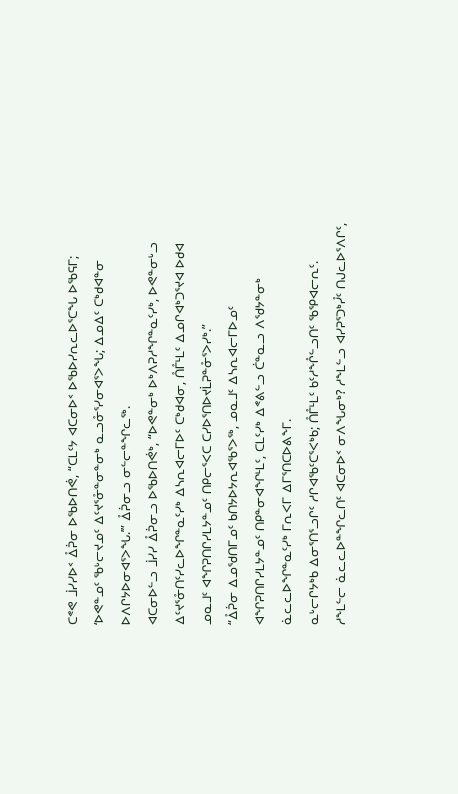ᑕᕝᕙ ᒨᓯᓯᐅᑉ ᐂᕉᓂ ᐅᖃᐅᑎᕚ, “ᑕᒪᑦᔭ ᐊᑕᓂᐅᑉ ᐅᖃᐅᓯᕆᓚᐅᕐᑕᖓ ᐅᖃᕋᒥ; ‘ᐅᕙᓐᓄᑦ ᖃᒡᓕᔪᓄᑦ ᐃᑦᔪᕐᓁᓐᓂᓐᓂᒃ ᓇᓗᓁᕐᓯᓂᐊᕐᐳᖓ; ᐃᓄᐃᑦ ᑕᒃᑯᐊᓐᓂ ᐅᐱᒋᔭᐅᓂᐊᕐᐳᖓ.’” ᐂᕉᓂᓗ ᓂᓪᓕᓐᖏᓚᖅ.
ᐊᑕᓂᐅᓪᓗ ᒨᓯᓯ ᐂᕉᓂᓗ ᐅᖃᐅᑎᕚᒃ, “ᐅᕙᓐᓂᒃ ᐅᒃᐱᕈᓱᖏᓐᓇᑦᓯᒃ, ᐅᕙᓐᓂᒡᓗ ᐃᑦᔪᕐᓁᑎᑦᓯᓚᐅᖏᓐᓇᑦᓯᒃ ᐃᓴᕆᐊᓕᒥᐅᑦ ᑕᒃᑯᐊᓂ, ᑍᒤᒻᒪᑦ ᐃᓄᒋᐊᒃᑐᕐᔪᐊ ᐅᑯᐊ ᓄᓇᒧᑦ ᐊᖏᕈᑎᒋᓯᒪᔭᓐᓄᑦ ᑎᑭᓕᕐᐸᑕ ᑕᓯᐅᕐᑎᐅᔪᒫᕈᓐᓁᕐᐳᓯᒃ.”
“ᐂᕉᓂ ᐃᓄᖁᑎᒥᓄᑦ ᑲᑎᔭᐅᔭᕆᐊᖃᕐᐳᖅ, ᓄᓇᒧᑦ ᐃᓴᕆᐊᓕᒥᐅᓄᑦ ᐊᖏᕈᑎᒋᓯᒪᔭᓐᓄᑦ ᑎᑭᓐᓂᐊᖏᒻᒪᑦ, ᑕᒪᑦᓯᒃ ᐃᕝᕕᓪᓗ ᑖᓐᓇᓗ ᐱᖁᔭᓐᓂᒃ ᓈᓚᓚᐅᖏᓐᓇᑦᓯᒃ ᒥᕆᐸᒥ ᐃᒥᕐᑎᑕᐅᕕᖕᒥ.
ᓇᒡᓕᒋᔭᒃᑲ ᐃᓂᕐᑎᕐᓗᒋᑦ ᓱᒋᐊᖃᑦᑕᕐᐸᒃᑲ; ᑍᒤᒻᒪᑦ ᑲᑦᓱᖕᒊᓪᓗᑎᑦ ᖃᕿᐊᓕᕆᑦ.
ᓱᖕᒪᓪᓕ ᓈᓚᓚᐅᓐᖏᓚᑎᑦ ᐊᑕᓂᐅᑉ ᓂᐱᖓᓂᒃ? ᓱᖕᒪᓪᓗ ᐊᓯᕈᕐᑐᒃᓮᑦ ᑎᒍᓚᐅᕐᐱᒋᑦ,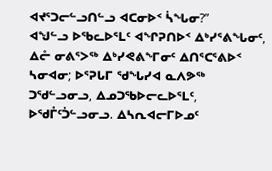ᐊᔪᕐᑐᓕᓪᓗᑎᓪᓗ ᐊᑕᓂᐅᑉ ᓵᖓᓂ?”
ᐊᖑᓪᓗ ᐅᖃᓚᐅᕐᒪᑦ ᐊᖏᕈᑎᐅᑉ ᐃᒃᓯᕐᕕᖓᓂᑦ, ᐃᓔ ᓂᕕᕐᐳᖅ ᐃᒃᓯᕙᕕᖕᒥᓂᑦ ᐃᑎᕐᑕᕐᕕᐅᑉ ᓴᓂᐊᓂ; ᐅᕐᕈᒐᒥ ᖁᖓᓯᐊ ᓇᐱᕗᖅ ᑐᖁᓪᓗᓂᓗ, ᐃᓄᑐᖃᐅᓕᓚᐅᕐᒪᑦ, ᐅᖁᒤᑦᑑᓪᓗᓂᓗ. ᐃᓴᕆᐊᓕᒥᐅᓄᑦ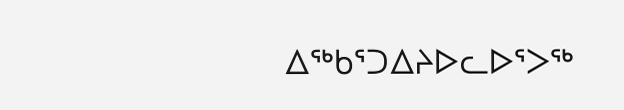ᐃᖅᑲᕐᑐᐃᔨᐅᓚᐅᕐᐳᖅ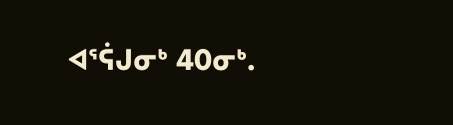ᐊᕐᕌᒍᓂᒃ 40ᓂᒃ.